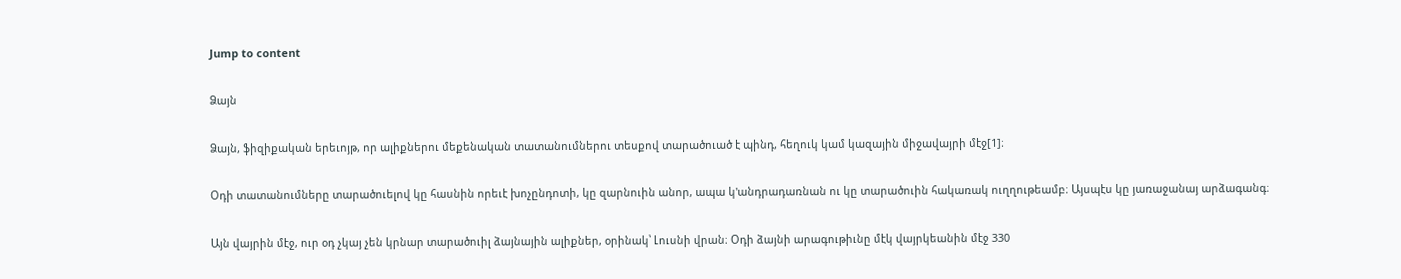Jump to content

Ձայն

Ձայն, ֆիզիքական երեւոյթ, որ ալիքներու մեքենական տատանումներու տեսքով տարածուած է պինդ, հեղուկ կամ կազային միջավայրի մէջ[1]։

Օդի տատանումները տարածուելով կը հասնին որեւէ խոչընդոտի, կը զարնուին անոր, ապա կ'անդրադառնան ու կը տարածուին հակառակ ուղղութեամբ։ Այսպէս կը յառաջանայ արձագանգ։

Այն վայրին մէջ, ուր օդ չկայ չեն կրնար տարածուիլ ձայնային ալիքներ, օրինակ՝ Լուսնի վրան։ Օդի ձայնի արագութիւնը մէկ վայրկեանին մէջ 330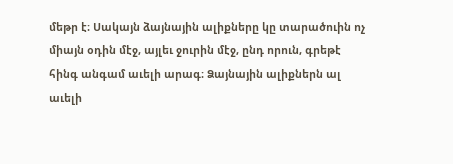մեթր է։ Սակայն ձայնային ալիքները կը տարածուին ոչ միայն օդին մէջ, այլեւ ջուրին մէջ, ընդ որուն, գրեթէ հինգ անգամ աւելի արագ։ Ձայնային ալիքներն ալ աւելի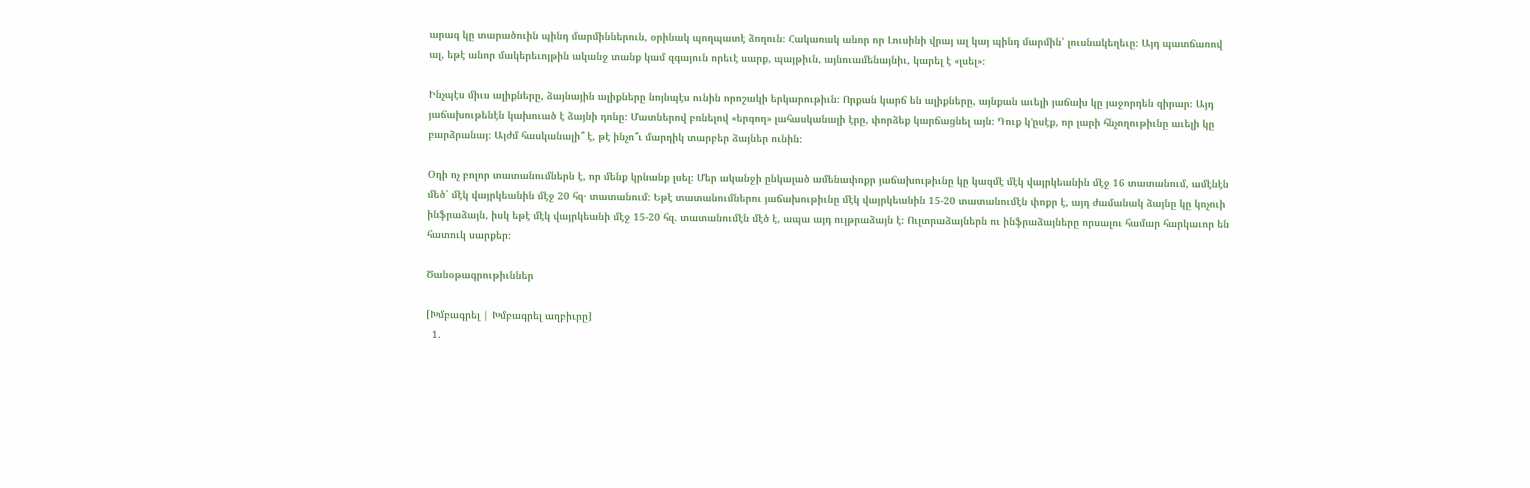արագ կը տարածուին պինդ մարմիններուն, օրինակ պողպատէ ձողուն։ Հակառակ անոր որ Լուսինի վրայ ալ կայ պինդ մարմին՝ լուսնակեղեւը։ Այդ պատճառով ալ, եթէ անոր մակերեւոյթին ականջ տանք կամ զգայուն որեւէ սարք, պայթիւն, այնուամենայնիւ, կարել է «լսել»։

Ինչպէս միւս ալիքները, ձայնային ալիքները նոյնպէս ունին որոշակի երկարութիւն։ Որքան կարճ են ալիքները, այնքան աւելի յաճախ կը յաջորդեն զիրար։ Այդ յաճախութենէն կախուած է ձայնի դոնը։ Մատներով բռնելով «երգող» լահասկանալի էրը, փորձեք կարճացնել այն։ Դուք կ'ըսէք, որ լարի հնչողութիւնը աւելի կը բարձրանայ։ Այժմ հասկանալի՞ է, թէ ինչո՞ւ մարդիկ տարբեր ձայներ ունին։

Օդի ոչ բոլոր տատանումներն է, որ մենք կրնանք լսել։ Մեր ականջի ընկալած ամենափոքր յաճախութիւնը կը կազմէ մէկ վայրկեանին մէջ 16 տատանում, ամէնէն մեծ՝ մէկ վայրկեանին մէջ 20 հզ․ տատանում։ Եթէ տատանումներու յաճախութիւնը մէկ վայրկեանին 15-20 տատանումէն փոքր է, այդ ժամանակ ձայնը կը կոչուի ինֆրաձայն, իսկ եթէ մէկ վայրկեանի մէջ 15-20 հզ. տատանումէն մէծ է, ապա այդ ուլթրաձայն է։ Ուլտրաձայներն ու ինֆրաձայները որսալու համար հարկաւոր են հատուկ սարքեր։

Ծանօթագրութիւններ

[Խմբագրել | Խմբագրել աղբիւրը]
  1.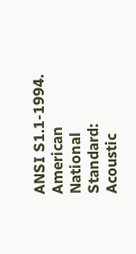ANSI S1.1-1994. American National Standard: Acoustic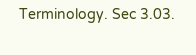Terminology. Sec 3.03.